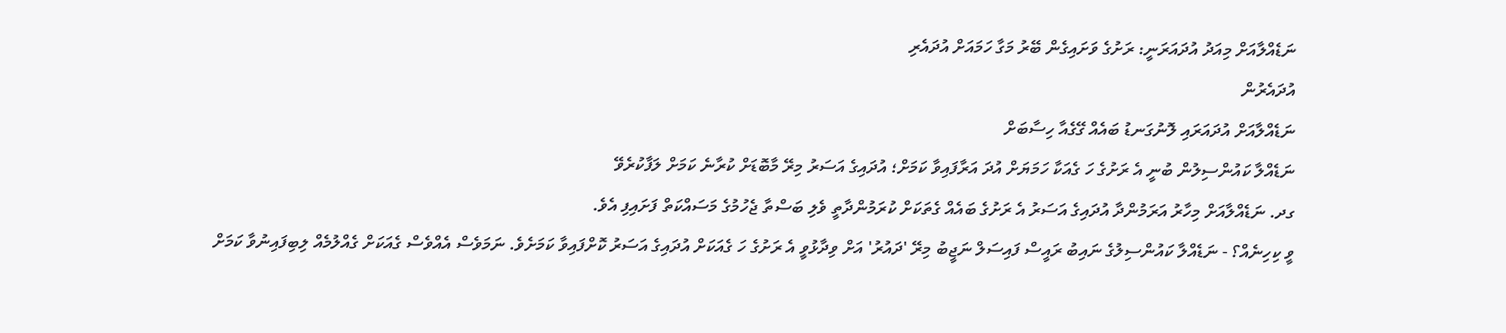ނަޑެއްލާއަށް މިއަދު އުދައަރަނީ: ރަށުގެ ވަށައިގެން ބޭރު މަގާ ހަމައަށް އުދައެރި
އުދައެރުން
ނަޑެއްލާއަށް އުދައަރައި ލޮނުގަނޑު ބައެއް ގޭގެއާ ހިސާބަށް
ނަޑެއްލާ ކައުންސިލުން ބުނީ އެ ރަށުގެ ހަ ގެއަކާ ހަމަޔަށް އުދަ އަރާފައިވާ ކަމަށް؛ އުދައިގެ އަސަރު މިރޭ މާބޮޑަށް ކުރާނެ ކަމަށް ލަފާކުރެވޭ
ގދ. ނަޑެއްލާއަށް މިހާރު އަރަމުންދާ އުދައިގެ އަސަރު އެ ރަށުގެ ބައެއް ގެތަކަށް ކުރަމުންދާތީ ވެލި ބަސްތާ ޖެހުމުގެ މަސައްކަތް ފަށައިފި އެވެ.
ވީ ކިހިނެއް؟ - ނަޑެއްލާ ކައުންސިލުގެ ނައިބު ރައީސް ފައިސަލް ނަޖީބު މިރޭ 'ދައުރު' އަށް ވިދާޅުވީ އެ ރަށުގެ ހަ ގެއަކަށް އުދައިގެ އަސަރު ކޮށްފައިވާ ކަމަށެވެ. ނަމަވެސް އެއްވެސް ގެއަކަށް ގެއްލުމެއް ލިބިފައިނުވާ ކަމަށް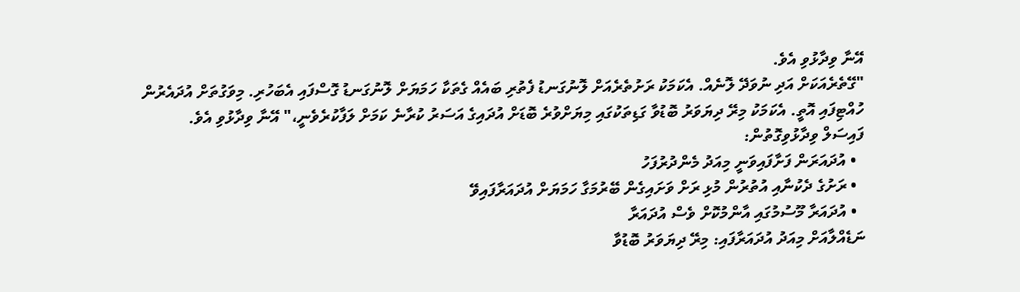އޭނާ ވިދާޅުވި އެވެ.
"ގޭތެރެއަކަށް އަދި ނުވަދޭ ލޮނެއް. އެކަމަކު ރަށުތެރެއަށް ލޮނުގަނޑު ފެތުރި ބައެއް ގެތަކާ ހަމަޔަށް ލޮނުގަނޑު ގޮސްފައި އެބަހުރި. މިވަގުތަށް އުދައެރުން ހުއްޓިފައި އޮތީ. އެކަމަކު މިރޭ ދިޔަވަރު ބޮޑުވާ ގަޑިތަކުގައި މިޔަށްވުރެ ބޮޑަށް އުދައިގެ އަސަރު ކުރާނެ ކަމަށް ލަފާކުރެވެނީ،" އޭނާ ވިދާޅުވި އެވެ.
ފައިސަލް ވިދާޅުވިގޮތުން:
  • އުދައަރަން ފަށާފައިވަނީ މިއަދު މެންދުރުފަހު
  • ރަށުގެ ދެކުނާއި އުތުރުން މުޅި ރަށް ވަށައިގެން ބޭރުމަގާ ހަމަޔަށް އުދައަރާފައިވޭ
  • އުދައަރާ މޫސުމުގައި އާންމުކޮށް ވެސް އުދައަރާ
ނަޑެއްލާއަށް މިއަދު އުދައަރާފައި: މިރޭ ދިޔަވަރު ބޮޑުވާ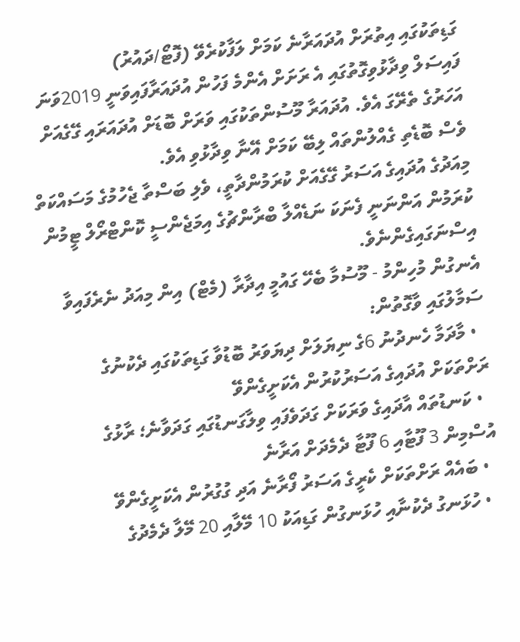ގަޑިތަކުގައި އިތުރަށް އުދައަރާނެ ކަމަށް ލަފާކުރެވޭ (ފޮޓޯ/ދައުރު)
ފައިސަލް ވިދާޅުވިގޮތުގައި އެ ރަށަށް އެންމެ ފަހުން އުދައަރާފައިވަނީ 2019ވަނަ އަހަރުގެ ތެރޭގަ އެވެ. އުދައަރާ މޫސުންތަކުގައި ވަރަށް ބޮޑަށް އުދައަރައި ގޭގެއަށް ވެސް ބޮޑެތި ގެއްލުންތައް ލިބޭ ކަމަށް އޭނާ ވިދާޅުވި އެވެ.
މިއަދުގެ އުދައިގެ އަސަރު ގޭގެއަށް ކުރަމުންދާތީ، ވެލި ބަސްތާ ޖެހުމުގެ މަސައްކަތް ކުރަމުން އަންނަނީ ފެނަކަ ނަޑެއްލާ ބްރާންޗުގެ އިމަޖެންސީ ކޮންޓްރޯލް ޓީމުން އިސްނަގައިގެންނެވެ.
އެނގުން މުހިންމު - މޫސުމާ ބެހޭ ގައުމީ އިދާރާ (މެޓް) އިން މިއަދު ނެރެފައިވާ ސަމާލުގައި ވާގޮތުން:
  • މާދަމާ ހެނދުނު 6ގެ ނިޔަލަށް ދިޔަވަރު ބޮޑުވާ ގަޑިތަކުގައި ދެކުނުގެ ރަށްތަކަށް އުދައިގެ އަސަރުކުރުން އެކަށީގެންވޭ
  • ކަނޑުތައް އާދައިގެ ވަރަކަށް ގަދަވެފައި ވިލާގަނޑުގައި ގަދަވާނެ؛ ރާޅުގެ އުސްމިން 3 ފޫޓާއި 6 ފޫޓާ ދެމެދަށް އަރާނެ
  • ބައެއް ރަށްތަކަށް ކެރީގެ އަސަރު ފޯރާނެ އަދި ގުގުރުން އެކަށީގެންވޭ
  • ހުޅަނގު ދެކުނާއި ހުޅަނގުން ގަޑިއަކު 10 މޭލާއި 20 މޭލާ ދެމެދުގެ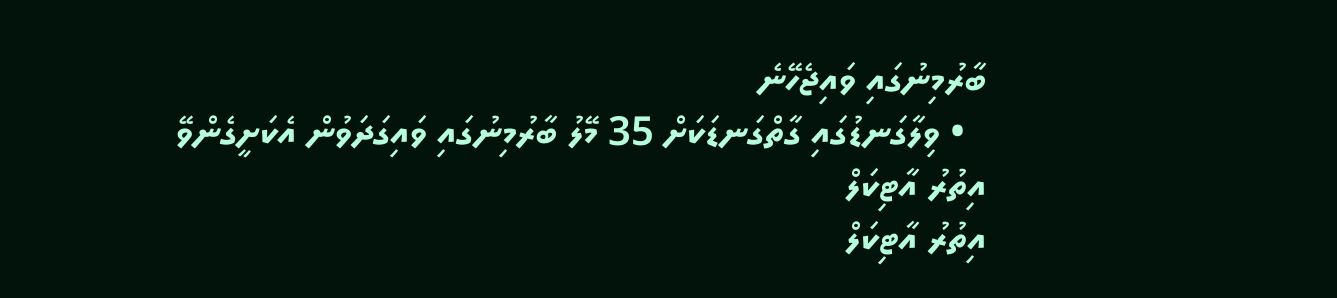ބާރުމިނުގައި ވައިޖެހޭނެ
  • ވިލާގަނޑުގައި ގާތްގަނޑަކަށް 35 މޭލު ބާރުމިނުގައި ވައިގަދަވުން އެކަށީގެންވޭ
އިތުރު އާޓިކަލް
އިތުރު އާޓިކަލް